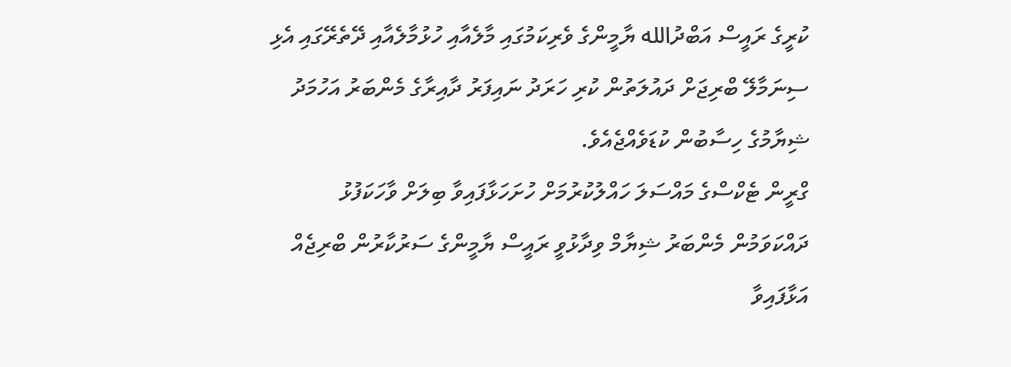ކުރީގެ ރައީސް އަބްދުالله ޔާމީންގެ ވެރިކަމުގައި މާލެއާއި ހުޅުމާލެއާއި ދޭތެރޭގައި އެޅި ސިނަމާލޭ ބްރިޖަށް ދައުލަތުން ކުރި ހަރަދު ނައިފަރު ދާއިރާގެ މެންބަރު އަހުމަދު ޝިޔާމުގެ ހިސާބުން ކުޑަވެއްޖެއެވެ.
ގްރީން ޓެކްސްގެ މައްސަލަ ހައްލުކުރުމަށް ހުށަހަޅާފައިވާ ބިލަށް ވާހަކަފުޅު ދައްކަވަމުން މެންބަރު ޝިޔާމް ވިދާޅުވީ ރައީސް ޔާމީންގެ ސަރުކާރުން ބްރިޖެއް އަޅާފައިވާ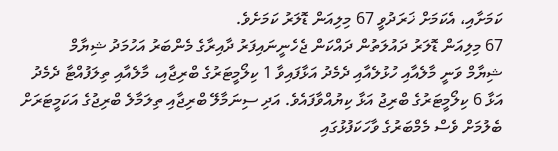ކަމަށާއި، އެކަމަށް ޚަރަދުވީ 67 މިލިއަން ޑޮލަރު ކަމަށެވެ.
67 މިލިއަން ޑޮލަރު ދައުލަތުން ދައްކަން ޖެހެނީނައިފަރު ދާއިރާގެ މެންބަރު އަހުމަދު ޝިޔާމް
ޝިޔާމް ވަނީ މާލެއާއި ހުޅުލެއާއި ދެމެދު އަޅާފައިވާ 1 ކިލޯމީޓަރުގެ ބްރިޖާއި، މާލެއާއި ތިލަފުއްޓާ ދެމެދު އަޅާ 6 ކިލޯމީޓަރުގެ ބްރިޖު އަޅާ ކިޔުއްވާފައެވެ. އަދި ސިނަމާލޭ ބްރިޖާއި ތިލަމާލެ ބްރިޖުގެ އަކަމީޓަރަށް ބެލުމަށް ވެސް މެމްބަރުގެ ވާހަކަފުޅުގައި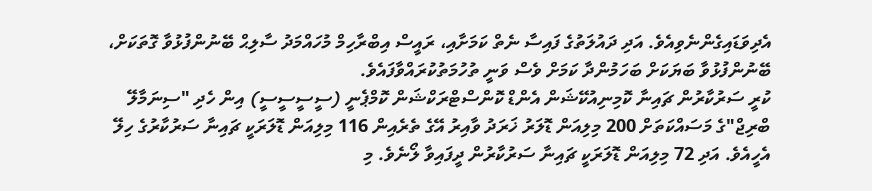އެދިވަޑައިގެންނެވިއެވެ. އަދި ދައުލަތުގެ ފައިސާ ނެތް ކަމަށާއި، ރައީސް އިބްރާހިމް މުހައްމަދު ސާލިޙް ބޭނުންފުޅުވާ ގޮތަކަށް، ބޭނުންފުޅުވާ ބަޔަކަށް ބަހަމުންދާ ކަމަށް ވެސް ވަނީ ތުހުމަތުކުރައްވާފައެވެ.
ކުރީ ސަރުކާރުން ޗައިނާ ކޮމިނިއުކޭޝަން އެންޑް ކޮންސްޓްރަކްޝަން ކޮމްޕެނީ (ސީސީސީސީ) އިން ހެދި "ސިނަމާލޭ ބްރިޖް"ގެ މަސައްކަތަށް 200 މިލިއަން ޑޮލަރު ޚަރަދު ވާއިރު އޭގެ ތެރެއިން 116 މިލިއަން ޑޮލަރަކީ ޗައިނާ ސަރުކާރުގެ ހިލޭ އެހީއެވެ. އަދި 72 މިލިއަން ޑޮލަރަކީ ޗައިނާ ސަރުކާރުން ދީފައިވާ ލޯނެވެ. މި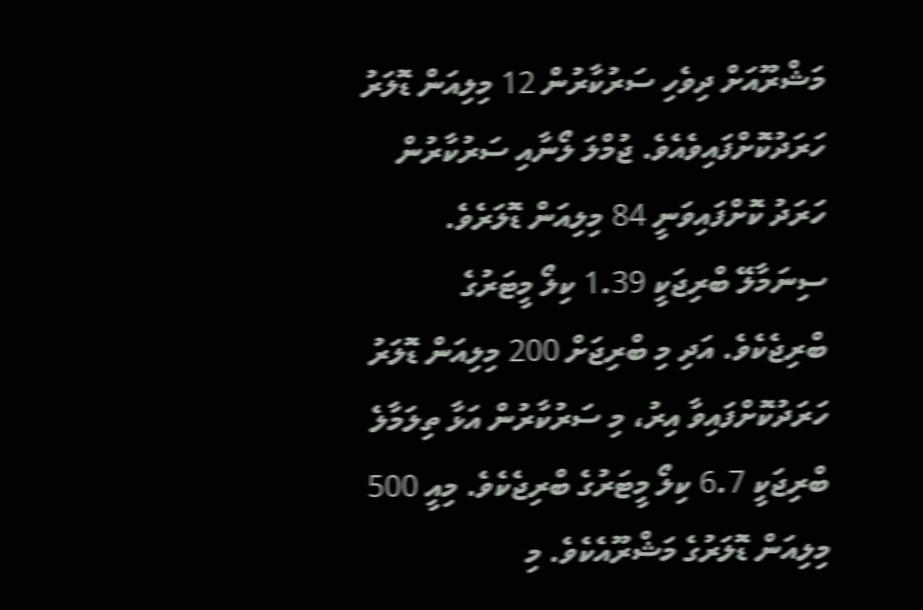މަޝްރޫއަށް ދިވެހި ސަރުކާރުން 12 މިލިއަން ޑޮލަރު ހަރަދުކޮށްފައިވެއެވެ. ޖުމްލަ ލޯނާއި ސަރުކާރުން ހަރަދު ކޮށްފައިވަނީ 84 މިލިއަން ޑޮލަރެވެ.
ސިނަމާލޭ ބްރިޖަކީ 1.39 ކިލޯ މީޓަރުގެ ބްރިޖެކެވެ. އަދި މި ބްރިޖަށް 200 މިލިއަން ޑޮލަރު ހަރަދުކޮށްފައިވާ އިރު، މި ސަރުކާރުން އަޅާ ތިލަމާލެ ބްރިޖަކީ 6.7 ކިލޯ މީޓަރުގެ ބްރިޖެކެވެ. މިއީ 500 މިލިއަން ޑޮލަރުގެ މަޝްރޫއެކެވެ. މި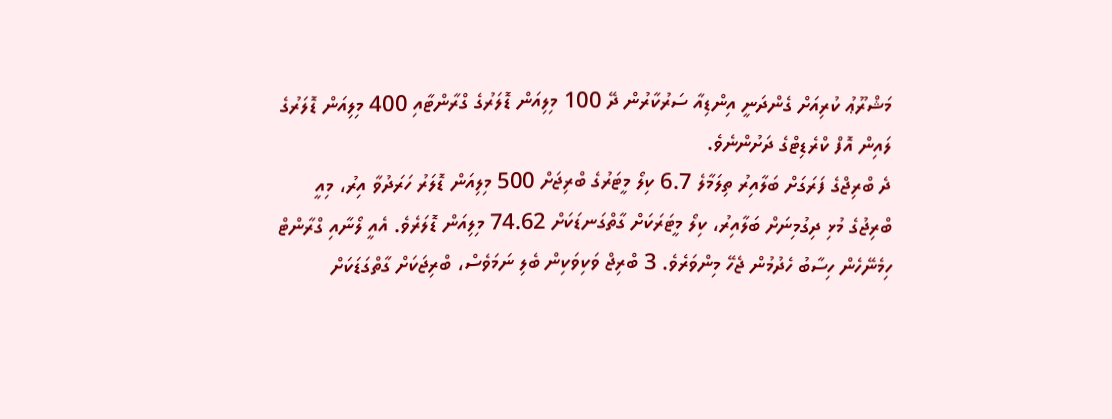މަޝްރޫޢު ކުރިއަށް ގެންދަނީ އިންޑިއާ ސަރުކާރުން ދޭ 100 މިލިއަން ޑޮލަރުގެ ގްރާންޓާއި 400 މިލިއަން ޑޮލަރުގެ ލައިން އޮފް ކްރެޑިޓްގެ ދަށުންނެވެ.
ދެ ބްރިޖްގެ ފަރަގަށް ބަލާއިރު ތިލަމާލެ 6.7 ކިލޯ މީޓަރުގެ ބްރިޖަށް 500 މިލިއަން ޑޮލަރު ހަރަދުވާ އިރު، މިއީ ބްރިޖުގެ މުޅި ދިގުމިނަށް ބަލާއިރު، ކިލޯ މީޓަރަކަށް ގާތްގަނޑަކަށް 74.62 މިލިއަން ޑޮލަރެވެ. އެއީ ލޯނާއި ގްރާންޓް ހިމެނޭހެން ހިސާބު ހެދުމުން ޖެހޭ މިންވަރެވެ. 3 ބްރިޖް ވަކިވަކިން ބެލި ނަމަވެސް، ބްރިޖަކަށް ގާތްގަޑަކަށް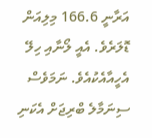އަރާނީ 166.6 މިލިއަން ޑޮލަރެވެ. އެއީ ލޯނާއި ހިލޭ އެހީއާއެކުއެވެ. ނަމަވެސް ސިނަމާލެ ބްރިޖަށް އެކަނި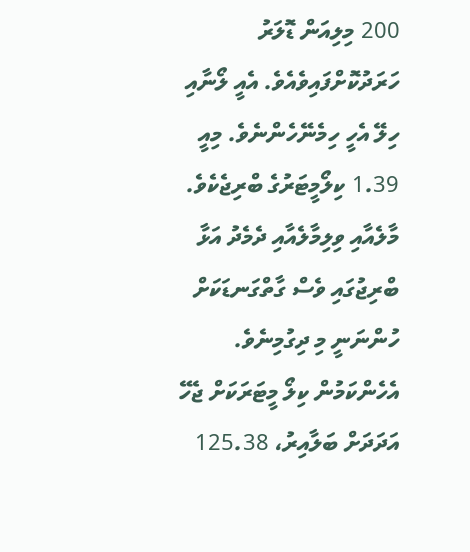200 މިލިއަން ޑޮލަރު ހަރަދުކޮށްފައިވެއެވެ. އެއީ ލޯނާއި ހިލޭ އެހީ ހިމެނޭހެންނެވެ. މިއީ 1.39 ކިލޯމީޓަރުގެ ބްރިޖެކެވެ. މާލެއާއި ވިލިމާލެއާއި ދެމެދު އަޅާ ބްރިޖުގައި ވެސް ގާތްގަނޑަކަށް ހުންނަނީ މި ދިގުމިނެވެ. އެހެންކަމުން ކިލޯ މީޓަރަކަށް ޖެހޭ އަދަދަށް ބަލާއިރު، 125.38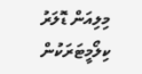މިލިއަން ޑޮލަރު ކިލޯމީޓަރަކުން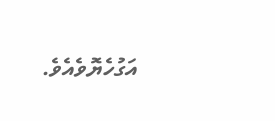އަގުހެޔޮވެއެވެ.